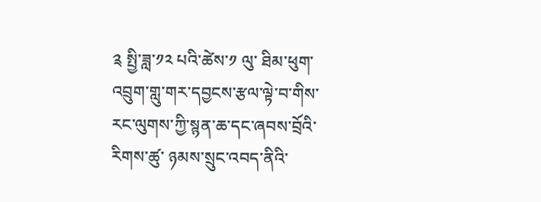༉ སྤྱི་ཟླ་༡༢ པའི་ཚེས་༡ ལུ་ ཐིམ་ཕུག་ འབྲུག་གླུ་གར་དབྱངས་རྩལ་ལྟེ་བ་གིས་ རང་ལུགས་ཀྱི་སྙན་ཆ་དང་ཞབས་བྲོའི་རིགས་ཚུ་ ཉམས་སྲུང་འབད་ནིའི་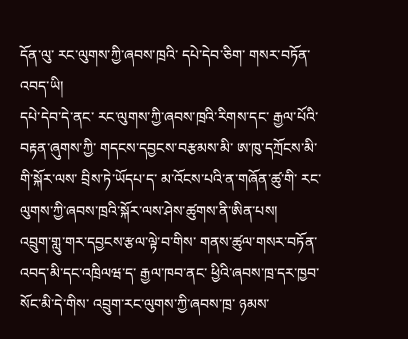དོན་ལུ་ རང་ལུགས་ཀྱི་ཞབས་ཁྲའི་ དཔེ་དེབ་ཅིག་ གསར་བཏོན་འབད་ཡི།
དཔེ་དེབ་དེ་ནང་ རང་ལུགས་ཀྱི་ཞབས་ཁྲའི་རིགས་དང་ རྒྱལ་པོའི་བརྟན་ཞུགས་ཀྱི་ གདངས་དབྱངས་བརྩམས་མི་ ཨ་ཁུ་དཀྲོངས་མི་གི་སྐོར་ལས་ བྲིས་ཏེ་ཡོདཔ་ད་ མ་འོངས་པའི་ན་གཞོན་ཚུ་གི་ རང་ལུགས་ཀྱི་ཞབས་ཁྲའི་སྐོར་ལས་ཤེས་ཚུགས་ནི་ཨིན་པས།
འབྲུག་གླུ་གར་དབྱངས་རྩལ་ལྟེ་བ་གིས་ གནས་ཚུལ་གསར་བཏོན་འབད་མི་དང་འཁྲིལཝ་ད་ རྒྱལ་ཁབ་ནང་ ཕྱིའི་ཞབས་ཁྲ་དར་ཁྱབ་སོང་མི་དེ་གིས་ འབྲུག་རང་ལུགས་ཀྱི་ཞབས་ཁྲ་ ཉམས་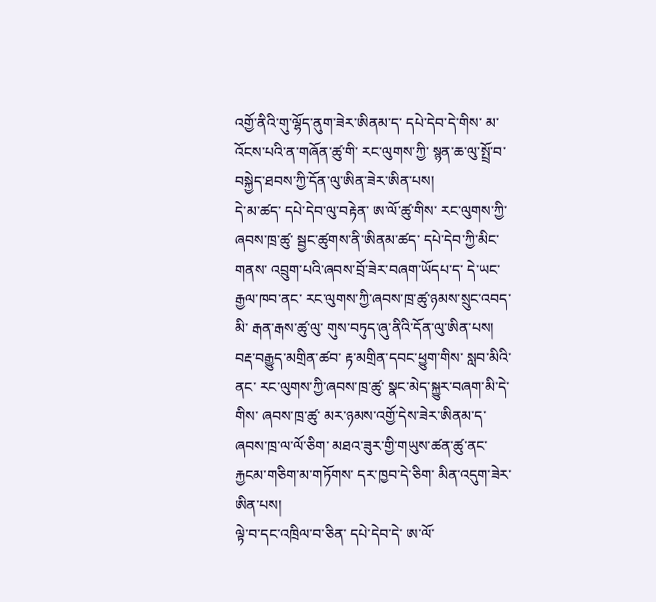འགྱོ་ནིའི་གུ་ལྷོད་ནུག་ཟེར་ཨིནམ་ད་ དཔེ་དེབ་དེ་གིས་ མ་འོངས་པའི་ན་གཞོན་ཚུ་གི་ རང་ལུགས་ཀྱི་ སྙན་ཆ་ལུ་སྤྲོ་བ་བསྐྱེད་ཐབས་ཀྱི་དོན་ལུ་ཨིན་ཟེར་ཨིན་པས།
དེ་མ་ཚད་ དཔེ་དེབ་ལུ་བརྟེན་ ཨ་ལོ་ཚུ་གིས་ རང་ལུགས་ཀྱི་ཞབས་ཁྲ་ཚུ་ སྦྱང་ཚུགས་ནི་ཨིནམ་ཚད་ དཔེ་དེབ་ཀྱི་མིང་གནས་ འབྲུག་པའི་ཞབས་བྲོ་ཟེར་བཞག་ཡོདཔ་ད་ དེ་ཡང་ རྒྱལ་ཁབ་ནང་ རང་ལུགས་ཀྱི་ཞབས་ཁྲ་ཚུ་ཉམས་སྲུང་འབད་མི་ རྒན་རྒས་ཚུ་ལུ་ གུས་བཏུད་ཞུ་ནིའི་དོན་ལུ་ཨིན་པས།
བརྡ་བརྒྱུད་མགྲིན་ཚབ་ རྟ་མགྲིན་དབང་ཕྱུག་གིས་ སླབ་མིའི་ནང་ རང་ལུགས་ཀྱི་ཞབས་ཁྲ་ཚུ་ སྣང་མེད་སྐྱུར་བཞག་མི་དེ་གིས་ ཞབས་ཁྲ་ཚུ་ མར་ཉམས་འགྱོ་དེས་ཟེར་ཨིནམ་ད་ ཞབས་ཁྲ་ལ་ལོ་ཅིག་ མཐའ་ཟུར་གྱི་གཡུས་ཚན་ཚུ་ནང་རྐྱངམ་གཅིག་མ་གཏོགས་ དར་ཁྱབ་དེ་ཅིག་ མིན་འདུག་ཟེར་ཨིན་པས།
ལྟེ་བ་དང་འཁྲིལ་བ་ཅིན་ དཔེ་དེབ་དེ་ ཨ་ལོ་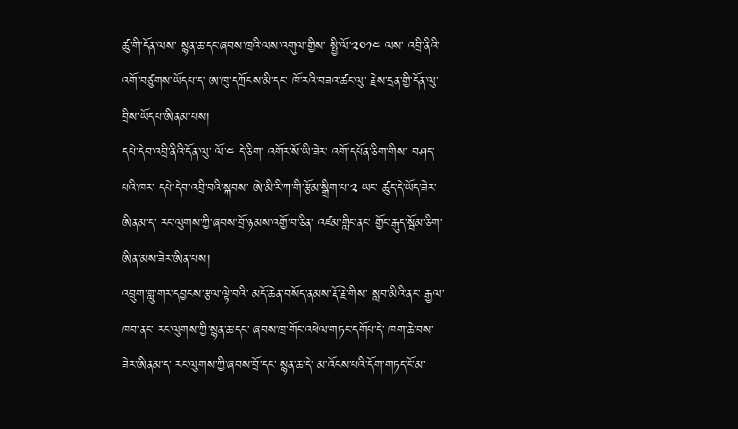ཚུ་གི་དོན་ལས་ སྙན་ཆ་དང་ཞབས་ཁྲའི་ལས་འགུལ་གྱིས་ སྤྱི་ལོ་༢༠༡༤ ལས་ འབྲི་ནིའི་འགོ་བཙུགས་ཡོདཔ་ད་ ཨ་ཁུ་དཀྲོངས་མི་དང་ ཁོ་རའི་བཟའ་ཚང་ལུ་ རྗེས་དྲན་གྱི་དོན་ལུ་ བྲིས་ཡོདཔ་ཨིནམ་པས།
དཔེ་དེབ་འབྲི་ནིའི་དོན་ལུ་ ལོ་༤ དེ་ཅིག་ འགོར་སོ་ཡི་ཟེར་ འགོ་དཔོན་ཅིག་གིས་ བཤད་པའི་ཁར་ དཔེ་དེབ་འབྲི་བའི་སྐབས་ ཨེ་མི་རི་ཀ་གི་རྩོམ་སྒྲིག་པ་༢ ཡང་ ཚུད་དེ་ཡོད་ཟེར་ཨིནམ་ད་ རང་ལུགས་ཀྱི་ཞབས་བྲོ་ཉམས་འགྱོ་བ་ཅིན་ འཛམ་གླིང་ནང་ གྱོང་རྒུད་སྦོམ་ཅིག་ ཨིན་མས་ཟེར་ཨིན་པས།
འབྲུག་གླུ་གར་དབྱངས་རྩལ་ལྟེ་བའི་ མདོ་ཆེན་བསོད་ནམས་རྡོ་རྗེ་གིས་ སླབ་མིའི་ནང་ རྒྱལ་ཁབ་ནང་ རང་ལུགས་ཀྱི་སྙན་ཆ་དང་ ཞབས་ཁྲ་གོང་འཕེལ་གཏང་དགོཔ་དེ་ ཁག་ཆེ་བས་ཟེར་ཨིནམ་ད་ རང་ལུགས་ཀྱི་ཞབས་བྲོ་དང་ སྙན་ཆ་དེ་ མ་འོངས་པའི་དོག་གཏད་ངོ་མ་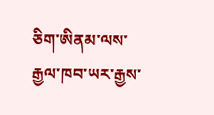ཅིག་ཨིནམ་ལས་ རྒྱལ་ཁབ་ཡར་རྒྱས་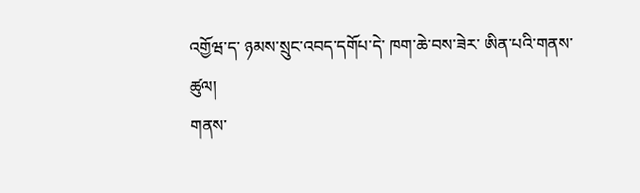འགྱོཝ་ད་ ཉམས་སྲུང་འབད་དགོཔ་དེ་ ཁག་ཆེ་བས་ཟེར་ ཨིན་པའི་གནས་ཚུལ།
གནས་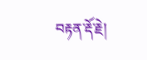བརྟན་རྡོ་རྗེ།